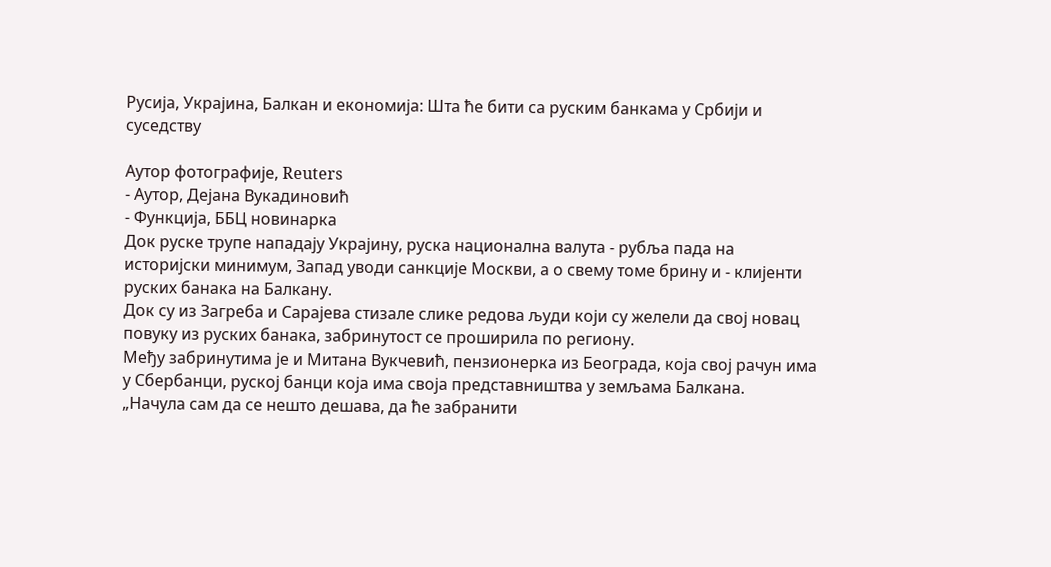Русија, Украјина, Балкан и економија: Шта ће бити са руским банкама у Србији и суседству

Аутор фотографије, Reuters
- Аутор, Дејана Вукадиновић
- Функција, ББЦ новинарка
Док руске трупе нападају Украјину, руска национална валута - рубља пада на историјски минимум, Запад уводи санкције Москви, а о свему томе брину и - клијенти руских банака на Балкану.
Док су из Загреба и Сарајева стизале слике редова људи који су желели да свој новац повуку из руских банака, забринутост се проширила по региону.
Међу забринутима је и Митана Вукчевић, пензионерка из Београда, која свој рачун има у Сбербанци, руској банци која има своја представништва у земљама Балкана.
„Начула сам да се нешто дешава, да ће забранити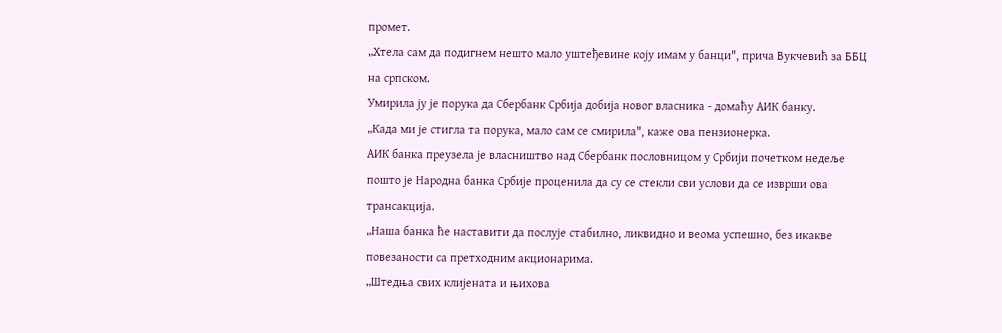промет.
„Хтела сам да подигнем нешто мало уштеђевине коју имам у банци", прича Вукчевић за ББЦ на српском.
Умирила ју је порука да Сбербанк Србија добија новог власника - домаћу АИК банку.
„Када ми је стигла та порука, мало сам се смирила", каже ова пензионерка.
АИК банка преузела је власништво над Сбербанк пословницом у Србији почетком недеље пошто је Народна банка Србије проценила да су се стекли сви услови да се изврши ова трансакција.
„Наша банка ће наставити да послује стабилно, ликвидно и веома успешно, без икакве повезаности са претходним акционарима.
„Штедња свих клијената и њихова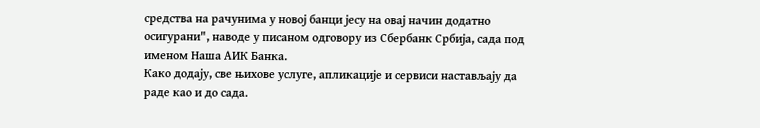средства на рачунима у новој банци јесу на овај начин додатно осигурани", наводе у писаном одговору из Сбербанк Србија, сада под именом Наша АИК Банка.
Како додају, све њихове услуге, апликације и сервиси настављају да раде као и до сада.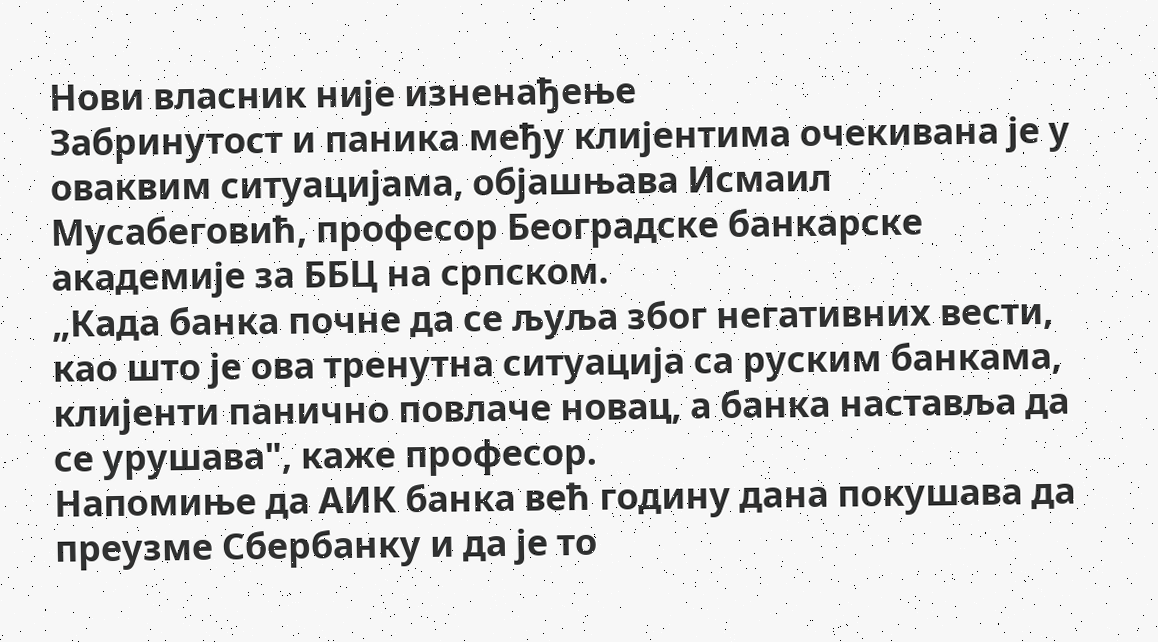Нови власник није изненађење
Забринутост и паника међу клијентима очекивана је у оваквим ситуацијама, објашњава Исмаил Мусабеговић, професор Београдске банкарске академије за ББЦ на српском.
„Када банка почне да се љуља због негативних вести, као што је ова тренутна ситуација са руским банкама, клијенти панично повлаче новац, а банка наставља да се урушава", каже професор.
Напомиње да АИК банка већ годину дана покушава да преузме Сбербанку и да је то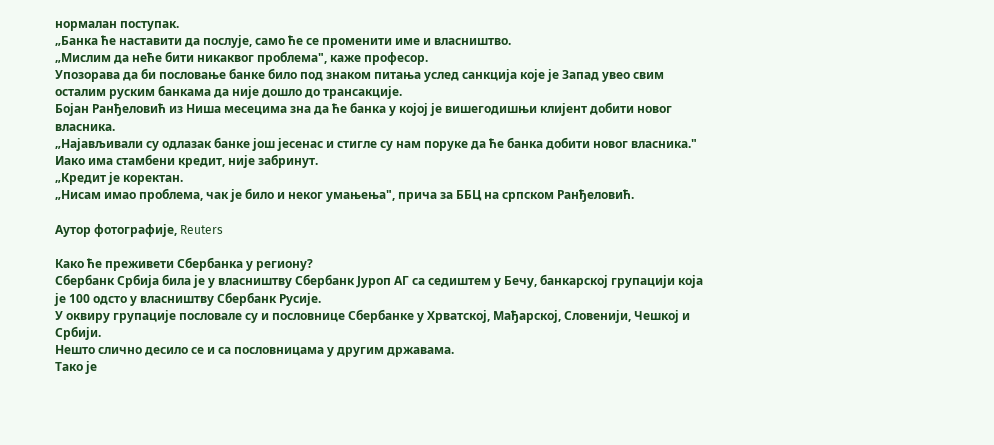нормалан поступак.
„Банка ће наставити да послује, само ће се променити име и власништво.
„Мислим да неће бити никаквог проблема", каже професор.
Упозорава да би пословање банке било под знаком питања услед санкција које је Запад увео свим осталим руским банкама да није дошло до трансакције.
Бојан Ранђеловић из Ниша месецима зна да ће банка у којој је вишегодишњи клијент добити новог власника.
„Најављивали су одлазак банке још јесенас и стигле су нам поруке да ће банка добити новог власника."
Иако има стамбени кредит, није забринут.
„Кредит је коректан.
„Нисам имао проблема, чак је било и неког умањења", прича за ББЦ на српском Ранђеловић.

Аутор фотографије, Reuters

Како ће преживети Сбербанка у региону?
Сбербанк Србија била је у власништву Сбербанк Јуроп АГ са седиштем у Бечу, банкарској групацији која је 100 одсто у власништву Сбербанк Русије.
У оквиру групације пословале су и пословнице Сбербанке у Хрватској, Мађарској, Словенији, Чешкој и Србији.
Нешто слично десило се и са пословницама у другим државама.
Тако је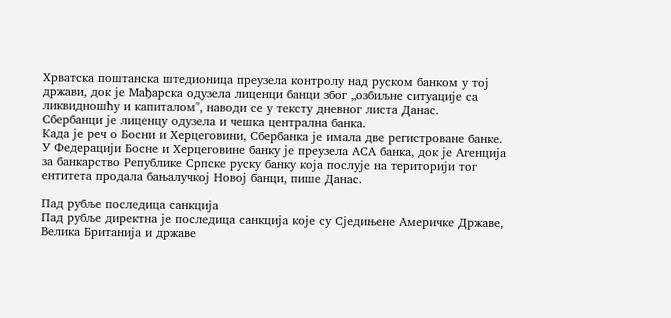Хрватска поштанска штедионица преузела контролу над руском банком у тој држави, док је Мађарска одузела лиценци банци због „озбиљне ситуације са ликвидношћу и капиталом", наводи се у тексту дневног листа Данас.
Сбербанци је лиценцу одузела и чешка централна банка.
Када је реч о Босни и Херцеговини, Сбербанка је имала две регистроване банке.
У Федерацији Босне и Херцеговине банку је преузела АСА банка, док је Агенција за банкaрство Републике Српске руску банку која послује на територији тог ентитета продала бањалучкој Новој банци, пише Данас.

Пад рубље последица санкција
Пад рубље директна је последица санкција које су Сједињене Америчке Државе, Велика Британија и државе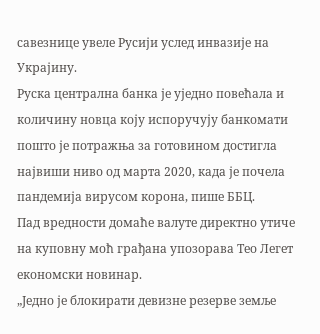савезнице увеле Русији услед инвазије на Украјину.
Руска централна банка је уједно повећала и количину новца коју испоручују банкомати пошто је потражња за готовином достигла највиши ниво од марта 2020, када је почела пандемија вирусом корона, пише ББЦ.
Пад вредности домаће валуте директно утиче на куповну моћ грађана упозорава Тео Легет економски новинар.
„Једно је блокирати девизне резерве земље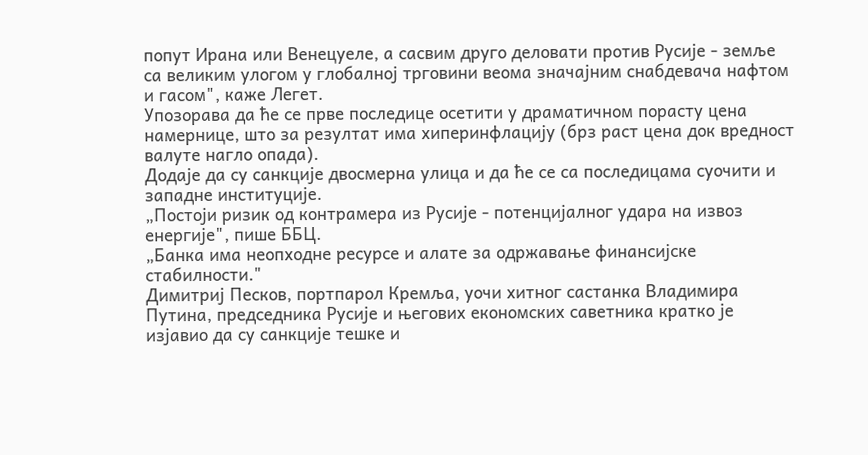попут Ирана или Венецуеле, а сасвим друго деловати против Русије - земље са великим улогом у глобалној трговини веома значајним снабдевача нафтом и гасом", каже Легет.
Упозорава да ће се прве последице осетити у драматичном порасту цена намернице, што за резултат има хиперинфлацију (брз раст цена док вредност валуте нагло опада).
Додаје да су санкције двосмерна улица и да ће се са последицама суочити и западне институције.
„Постоји ризик од контрамера из Русије - потенцијалног удара на извоз енергије", пише ББЦ.
„Банка има неопходне ресурсе и алате за одржавање финансијске стабилности."
Димитриј Песков, портпарол Кремља, уочи хитног састанка Владимира Путина, председника Русије и његових економских саветника кратко је изјавио да су санкције тешке и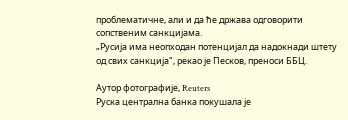проблематичне, али и да ће држава одговорити сопственим санкцијама.
„Русија има неопходан потенцијал да надокнади штету од свих санкција", рекао је Песков, преноси ББЦ.

Аутор фотографије, Reuters
Руска централна банка покушала је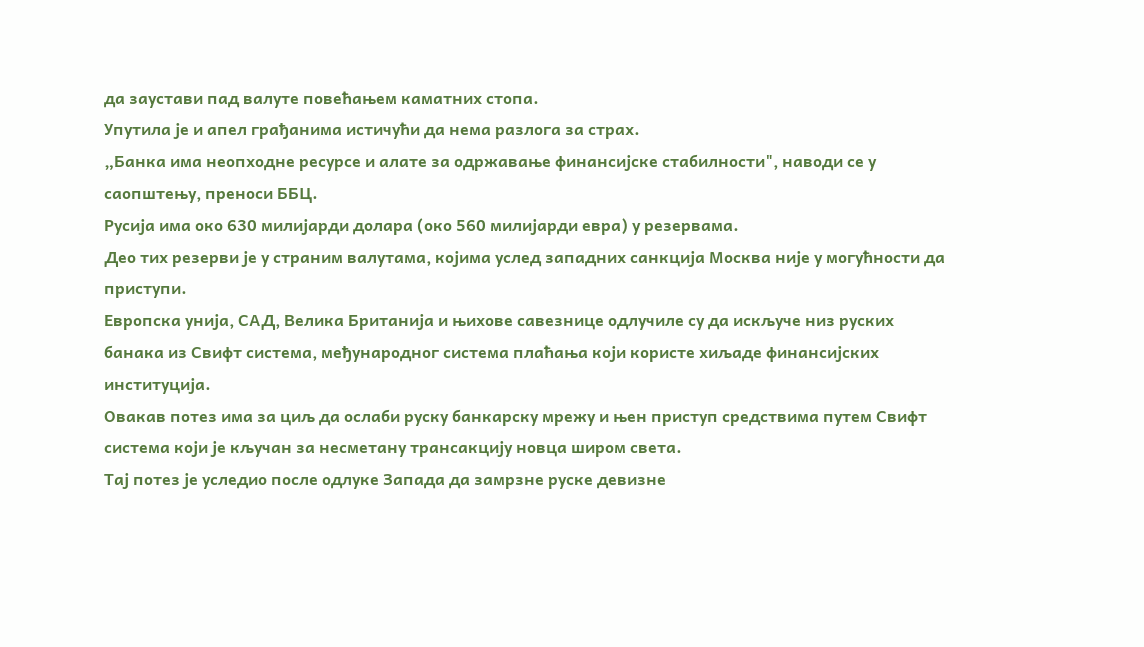да заустави пад валуте повећањем каматних стопа.
Упутила је и апел грађанима истичући да нема разлога за страх.
„Банка има неопходне ресурсе и алате за одржавање финансијске стабилности", наводи се у саопштењу, преноси ББЦ.
Русија има око 630 милијарди долара (око 560 милијарди евра) у резервама.
Део тих резерви је у страним валутама, којима услед западних санкција Москва није у могућности да приступи.
Европска унија, САД, Велика Британија и њихове савезнице одлучиле су да искључе низ руских банака из Свифт система, међународног система плаћања који користе хиљаде финансијских институција.
Овакав потез има за циљ да ослаби руску банкарску мрежу и њен приступ средствима путем Свифт система који је кључан за несметану трансакцију новца широм света.
Тај потез је уследио после одлуке Запада да замрзне руске девизне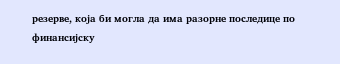резерве, која би могла да има разорне последице по финансијску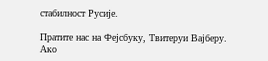стабилност Русије.

Пратите нас на Фејсбуку, Твитеруи Вајберу. Ако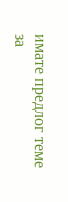имате предлог теме за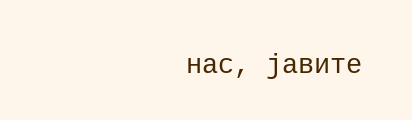нас, јавите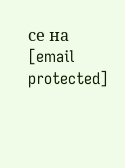се на [email protected]